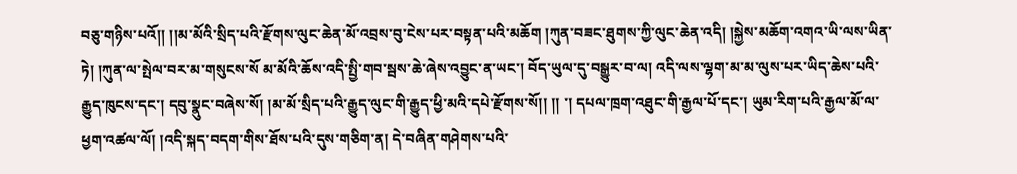བཅུ་གཉིས་པའོ།། །།མ་མོའི་སྲིད་པའི་རྫོགས་ལུང་ཆེན་མོ་འབྲས་བུ་ངེས་པར་བསྟན་པའི་མཆོག །ཀུན་བཟང་ཐུགས་ཀྱི་ལུང་ཆེན་འདི། །སྐྱེས་མཆོག་འགའ་ཡི་ལས་ཡིན་ཏེ། །ཀུན་ལ་སྤེལ་བར་མ་གསུངས་སོ མ་མོའི་ཆོས་འདི་སྤྱི་གབ་སྦས་ཆེ་ཞེས་འབྱུང་ན་ཡང་། བོད་ཡུལ་དུ་བསྒྱུར་བ་ལ། འདི་ལས་ལྷག་མ་མ་ལུས་པར་ཡིད་ཆེས་པའི་རྒྱུད་ཁུངས་དང་། དབུ་སྣུང་བཞེས་སོ། །མ་མོ་སྲིད་པའི་རྒྱུད་ལུང་གི་རྒྱུད་ཕྱི་མའི་དཔེ་རྫོགས་སོ།། །། ་། དཔལ་ཁྲག་འཐུང་གི་རྒྱལ་པོ་དང་། ཡུམ་རིག་པའི་རྒྱལ་མོ་ལ་ཕྱག་འཚལ་ལོ། །འདི་སྐད་བདག་གིས་ཐོས་པའི་དུས་གཅིག་ན། དེ་བཞིན་གཤེགས་པའི་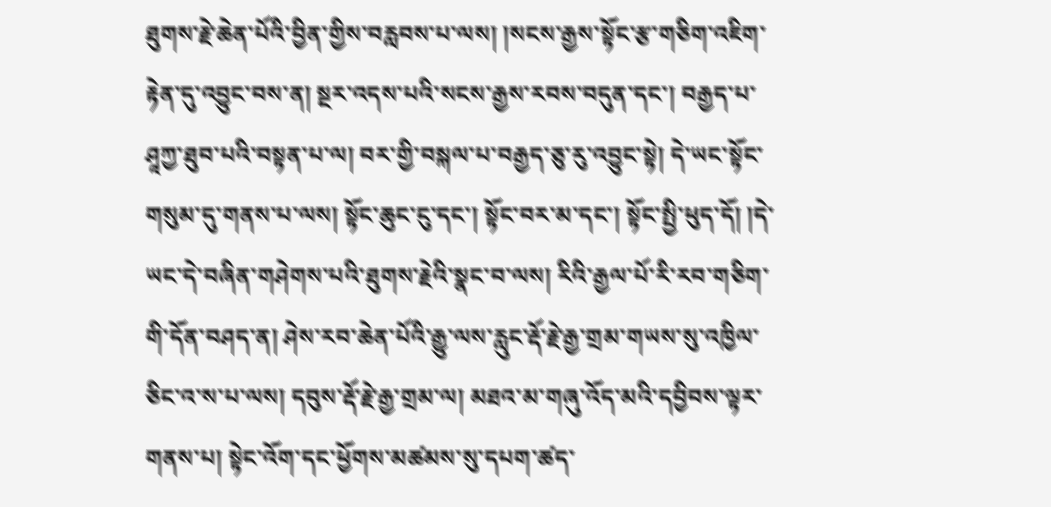ཐུགས་རྗེ་ཆེན་པོའི་བྱིན་གྱིས་བརླབས་པ་ལས། །སངས་རྒྱས་སྟོང་རྩ་གཅིག་འཇིག་རྟེན་དུ་འབྱུང་བས་ན། སྔར་འདས་པའི་སངས་རྒྱས་རབས་བདུན་དང་། བརྒྱད་པ་ཤཱཀྱ་ཐུབ་པའི་བསྟན་པ་ལ། བར་གྱི་བསྐལ་པ་བརྒྱད་ཅུ་རུ་འབྱུང་སྟེ། དེ་ཡང་སྟོང་གསུམ་དུ་གནས་པ་ལས། སྟོང་ཆུང་ངུ་དང་། སྟོང་བར་མ་དང་། སྟོང་སྤྱི་ཕུད་དོ། །དེ་ཡང་དེ་བཞིན་གཤེགས་པའི་ཐུགས་རྗེའི་སྣང་བ་ལས། རིའི་རྒྱལ་པོ་རི་རབ་གཅིག་གི་དོན་བཤད་ན། ཤེས་རབ་ཆེན་པོའི་རྒྱུ་ལས་རླུང་རྡོ་རྗེ་རྒྱ་གྲམ་གཡས་སུ་འཁྱིལ་ཅིང་འ་ས་པ་ལས། དབུས་རྡོ་རྗེ་རྒྱ་གྲམ་ལ། མཐའ་མ་གཞུ་འོད་མའི་དབྱིབས་ལྟར་གནས་པ། སྟེང་འོག་དང་ཕྱོགས་མཚམས་སུ་དཔག་ཚད་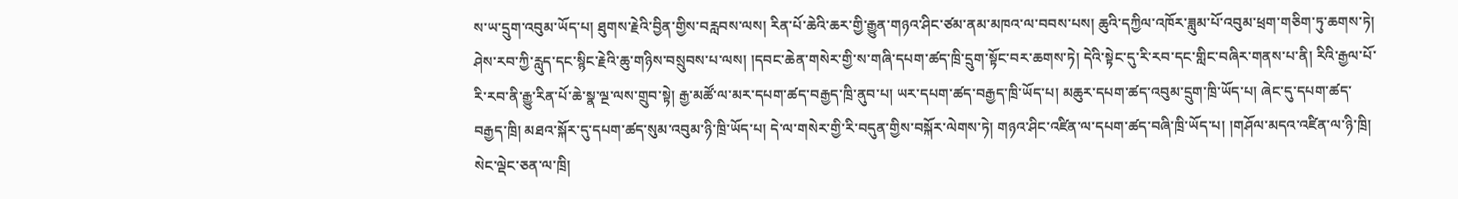ས་ཡ་དྲུག་འབུམ་ཡོད་པ། ཐུགས་རྗེའི་བྱིན་གྱིས་བརླབས་ལས། རིན་པོ་ཆེའི་ཆར་གྱི་རྒྱུན་གཉའ་ཤིང་ཙམ་ནམ་མཁའ་ལ་བབས་པས། ཆུའི་དཀྱིལ་འཁོར་ཟླུམ་པོ་འབུམ་ཕྲག་གཅིག་ཏུ་ཆགས་ཏེ། ཤེས་རབ་ཀྱི་རླུད་དང་སྙིང་རྗེའི་ཆུ་གཉིས་བསྲུབས་པ་ལས། །དབང་ཆེན་གསེར་གྱི་ས་གཞི་དཔག་ཚད་ཁྲི་དྲུག་སྟོང་བར་ཆགས་ཏེ། དེའི་སྟེང་དུ་རི་རབ་དང་གླིང་བཞིར་གནས་པ་ནི། རིའི་རྒྱལ་པོ་རི་རབ་ནི་རྒྱུ་རིན་པོ་ཆེ་སྣ་ལྔ་ལས་གྲུབ་སྟེ། རྒྱ་མཚོ་ལ་མར་དཔག་ཚད་བརྒྱད་ཁྲི་ནུབ་པ། ཡར་དཔག་ཚད་བརྒྱད་ཁྲི་ཡོད་པ། མཆུར་དཔག་ཚད་འབུམ་དྲུག་ཁྲི་ཡོད་པ། ཞེང་དུ་དཔག་ཚད་བརྒྱད་ཁྲི། མཐའ་སྐོར་དུ་དཔག་ཚད་སུམ་འབུམ་ཉི་ཁྲི་ཡོད་པ། དེ་ལ་གསེར་གྱི་རི་བདུན་གྱིས་བསྐོར་ལེགས་ཏེ། གཉའ་ཤིང་འཛིན་ལ་དཔག་ཚད་བཞི་ཁྲི་ཡོད་པ། །གཤོལ་མདའ་འཛིན་ལ་ཉི་ཁྲི། སེང་ལྡེང་ཅན་ལ་ཁྲི།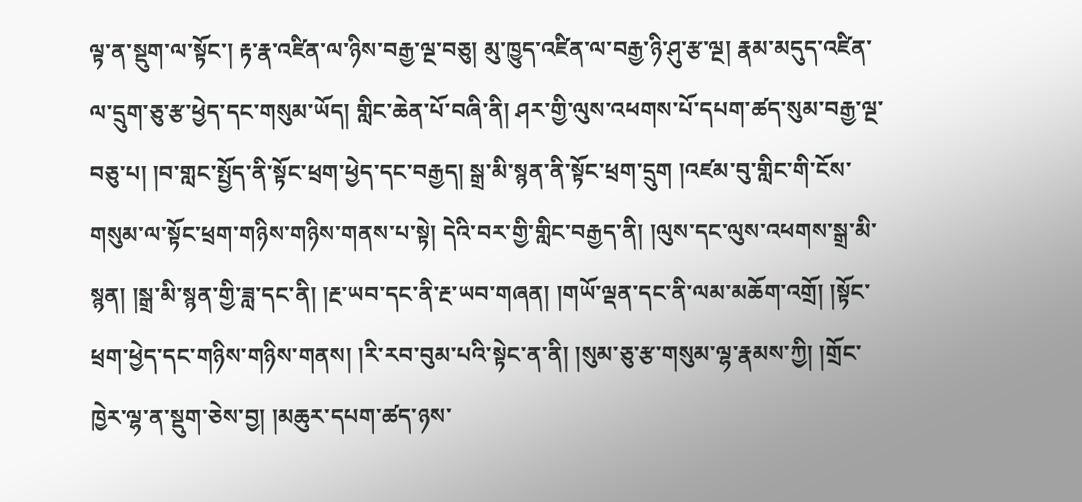ལྟ་ན་སྡུག་ལ་སྟོང་། རྟ་རྣ་འཛིན་ལ་ཉིས་བརྒྱ་ལྔ་བཅུ། མུ་ཁྱུད་འཛིན་ལ་བརྒྱ་ཉི་ཤུ་རྩ་ལྔ། རྣམ་མདུད་འཛིན་ལ་དྲུག་ཅུ་རྩ་ཕྱེད་དང་གསུམ་ཡོད། གླིང་ཆེན་པོ་བཞི་ནི། ཤར་གྱི་ལུས་འཕགས་པོ་དཔག་ཚད་སུམ་བརྒྱ་ལྔ་བཅུ་པ། །བ་གླང་སྤྱོད་ནི་སྟོང་ཕྲག་ཕྱེད་དང་བརྒྱད། སྒྲ་མི་སྙན་ནི་སྟོང་ཕྲག་དྲུག །འཛམ་བུ་གླིང་གི་ངོས་གསུམ་ལ་སྟོང་ཕྲག་གཉིས་གཉིས་གནས་པ་སྟེ། དེའི་བར་གྱི་གླིང་བརྒྱད་ནི། །ལུས་དང་ལུས་འཕགས་སྒྲ་མི་སྙན། །སྒྲ་མི་སྙན་གྱི་ཟླ་དང་ནི། །རྔ་ཡབ་དང་ནི་རྔ་ཡབ་གཞན། །གཡོ་ལྡན་དང་ནི་ལམ་མཆོག་འགྲོ། །སྟོང་ཕྲག་ཕྱེད་དང་གཉིས་གཉིས་གནས། །རི་རབ་བུམ་པའི་སྟེང་ན་ནི། །སུམ་ཅུ་རྩ་གསུམ་ལྷ་རྣམས་ཀྱི། །གྲོང་ཁྱེར་ལྷ་ན་སྡུག་ཅེས་བྱ། །མཆུར་དཔག་ཚད་ཉས་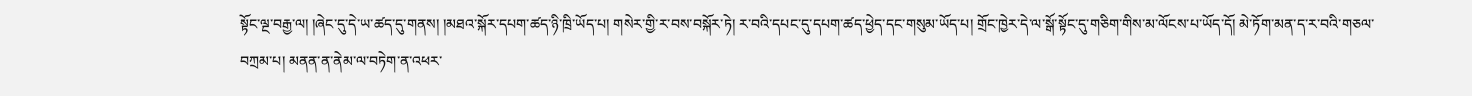སྟོང་ལྔ་བརྒྱ་ལ། །ཞེང་དུ་དེ་ཡ་ཚད་དུ་གནས། །མཐའ་སྐོར་དཔག་ཚད་ཉི་ཁྲི་ཡོད་པ། གསེར་གྱི་ར་བས་བསྐོར་ཏེ། ར་བའི་དཔང་དུ་དཔག་ཚད་ཕྱེད་དང་གསུམ་ཡོད་པ། གྲོང་ཁྱེར་དེ་ལ་སྒོ་སྟོང་དུ་གཅིག་གིས་མ་ལོངས་པ་ཡོད་དོ། མེ་ཏོག་མན་ད་ར་བའི་གཅལ་བཀྲམ་པ། མནན་ན་ནེམ་ལ་བཏེག་ན་འཕར་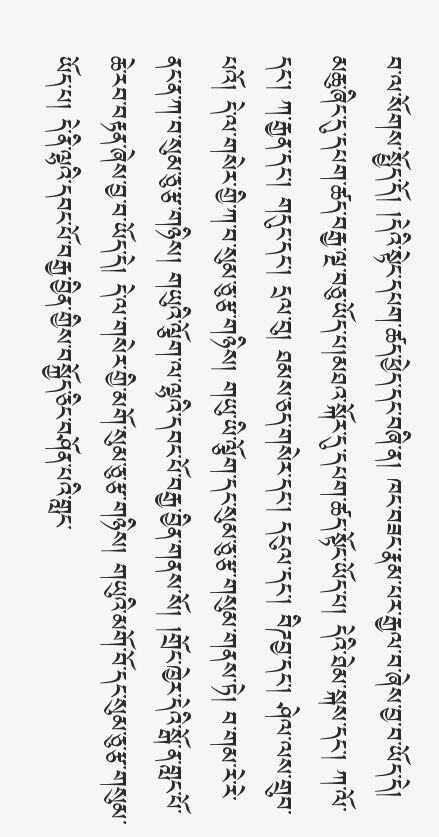བ་ལ་སོགས་སྤྱོད་དོ། །དེའི་སྟེང་དཔག་ཚད་ཕྱེད་དང་བཞི་ན། ཁང་བཟང་རྣམ་པར་རྒྱལ་བ་ཞེས་བྱ་བ་ཡོད་དེ། མཆུ་ཞིང་དུ་དཔག་ཚད་བརྒྱ་ལྔ་བཅུ་ཡོད་པ།མཐའ་སྐོར་དུ་དཔག་ཚད་སྟོང་ཡོད་པ། དེའི་ཐེམ་སྐས་དང་། ཀ་ལོ་དང་། ཀ་རྒྱན་དང་། གདུང་དང་། དྲལ་བུ། ཐམས་ཅད་གསེར་དང་། དངུལ་དང་། བིཌབྱ་དང་། ཤེལ་ལས་གྲུབ་པའོ། དེ་ལ་གསེར་གྱི་ཀ་བ་སུམ་ཅུ་རྩ་གཉིས། གཡུ་ཡི་ལྕོག་དང་སུམ་ཅུ་རྩ་གསུམ་གནས་ཏེ། བ་གམ་རེ་རེ་ནང་ན་ཀ་བ་སུམ་ཅུ་རྩ་གཉིས། གཡུའི་ལྕོག་ལ་ལྷའི་དབང་པོ་བརྒྱ་བྱིན་གནས་སོ། །གྲོང་ཁྱེར་དེའི་སྒོ་ན་གླང་པོ་ཆེ་རབ་བརྟན་ཞེས་བྱ་བ་ཡོད་དེ། དེ་ལ་གསེར་གྱི་མགོ་སུམ་ཅུ་རྩ་གཉིས། གཡུའི་མགོ་བོ་དང་སུམ་ཅུ་རྩ་གསུམ་ཡོད་པ། དེ་ནི་ལྷའི་དབང་པོ་བརྒྱ་བྱིན་གྱིས་བསྐྱོད་ཅིང་བཤོན་པའི་གླང་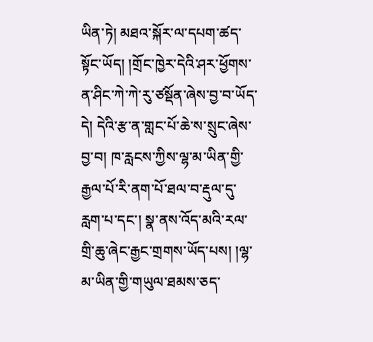ཡིན་ཏེ། མཐའ་སྐོར་ལ་དཔག་ཚད་སྟོང་ཡོད། །གྲོང་ཁྱེར་དེའི་ཤར་ཕྱོགས་ན་ཤིང་ཀེ་ཀེ་རུ་ཙསྡོན་ཞེས་བྱ་བ་ཡོད་དེ། དེའི་རྩ་ན་གླང་པོ་ཆེ་ས་སྲུང་ཞེས་བྱ་བ། ཁ་རླངས་ཀྱིས་ལྷ་མ་ཡིན་གྱི་རྒྱལ་པོ་རི་ནག་པོ་ཐལ་བ་རྡུལ་དུ་རླག་པ་དང་། སྣ་ནས་འོད་མའི་རལ་གྲི་ཆུ་ཞེང་རྒྱང་གྲགས་ཡོད་པས། །ལྷ་མ་ཡིན་གྱི་གཡུལ་ཐམས་ཅད་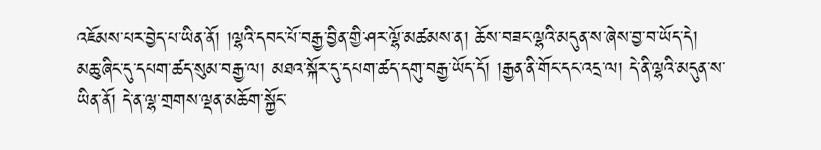འཇོམས་པར་བྱེད་པ་ཡིན་ནོ། །ལྷའི་དབང་པོ་བརྒྱ་བྱིན་གྱི་ཤར་ལྷོ་མཚམས་ན། ཆོས་བཟང་ལྷའི་མདུན་ས་ཞེས་བྱ་བ་ཡོད་དེ། མཆུ་ཞིང་དུ་དཔག་ཚད་སུམ་བརྒྱ་ལ། མཐའ་སྐོར་དུ་དཔག་ཚད་དགུ་བརྒྱ་ཡོད་དོ། །རྒྱན་ནི་གོང་དང་འདྲ་ལ། དེ་ནི་ལྷའི་མདུན་ས་ཡིན་ནོ། དེ་ན་ལྷ་གྲགས་ལྡན་མཆོག་སྐྱོང་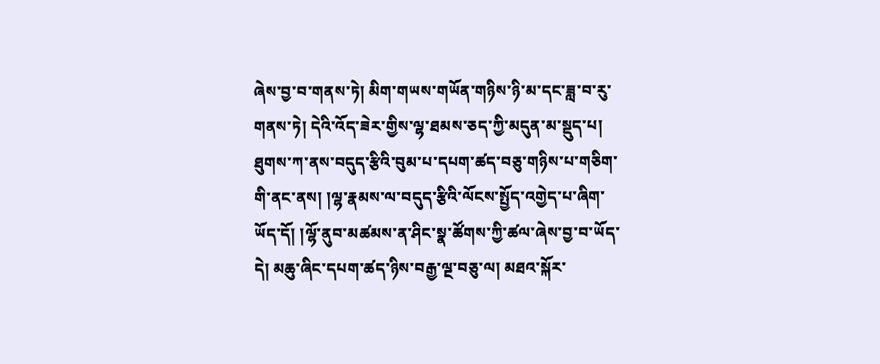ཞེས་བྱ་བ་གནས་ཏེ། མིག་གཡས་གཡོན་གཉིས་ཉི་མ་དང་ཟླ་བ་རུ་གནས་ཏེ། དེའི་འོད་ཟེར་གྱིས་ལྷ་ཐམས་ཅད་ཀྱི་མདུན་མ་སྡུད་པ། ཐུགས་ཀ་ནས་བདུད་རྩིའི་བུམ་པ་དཔག་ཚད་བཅུ་གཉིས་པ་གཅིག་གི་ནང་ནས། །ལྷ་རྣམས་ལ་བདུད་རྩིའི་ལོངས་སྤྱོད་འགྱེད་པ་ཞིག་ཡོད་དོ། །ལྷོ་ནུབ་མཚམས་ན་ཤིང་སྣ་ཚོགས་ཀྱི་ཚལ་ཞེས་བྱ་བ་ཡོད་དེ། མཆུ་ཞིང་དཔག་ཚད་ཉིས་བརྒྱ་ལྔ་བཅུ་ལ། མཐའ་སྐོར་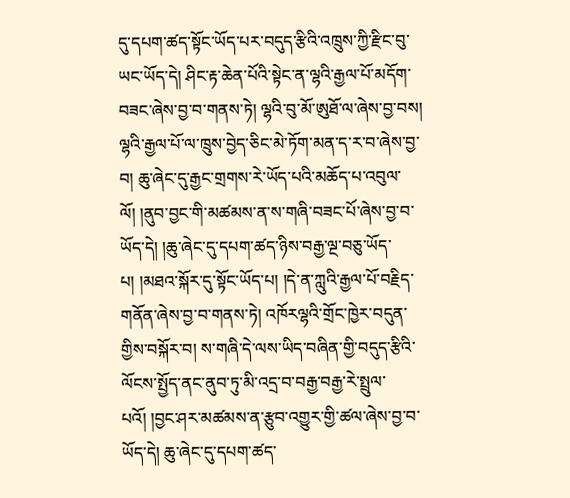དུ་དཔག་ཚད་སྟོང་ཡོད་པར་བདུད་རྩིའི་འཁྲུས་ཀྱི་རྫིང་བུ་ཡང་ཡོད་དེ། ཤིང་རྟ་ཆེན་པོའི་སྟེང་ན་ལྷའི་རྒྱལ་པོ་མདོག་བཟང་ཞེས་བྱ་བ་གནས་ཏེ། ལྷའི་བུ་མོ་ཨུཐོ་ལ་ཞེས་བྱ་བས། ལྷའི་རྒྱལ་པོ་ལ་ཁྲུས་བྱེད་ཅིང་མེ་ཏོག་མན་ད་ར་བ་ཞེས་བྱ་བ། ཆུ་ཞེང་དུ་རྒྱང་གྲགས་རེ་ཡོད་པའི་མཆོད་པ་འབུལ་ལོ། །ནུབ་བྱང་གི་མཚམས་ན་ས་གཞི་བཟང་པོ་ཞེས་བྱ་བ་ཡོད་དེ། །ཆུ་ཞེང་དུ་དཔག་ཚད་ཉིས་བརྒྱ་ལྔ་བཅུ་ཡོད་པ། །མཐའ་སྐོར་དུ་སྟོང་ཡོད་པ། །དེ་ན་ཀླུའི་རྒྱལ་པོ་བརྗིད་གནོན་ཞེས་བྱ་བ་གནས་ཏེ། འཁོརལྷའི་གྲོང་ཁྱེར་བདུན་གྱིས་བསྐོར་བ། ས་གཞི་དེ་ལས་ཡིད་བཞིན་གྱི་བདུད་རྩིའི་ལོངས་སྤྱོད་ནང་ནུབ་ཏུ་མི་འདྲ་བ་བརྒྱ་བརྒྱ་རེ་སྤྲུལ་པའོ། །བྱང་ཤར་མཚམས་ན་རྩུབ་འགྱུར་གྱི་ཚལ་ཞེས་བྱ་བ་ཡོད་དེ། ཆུ་ཞེང་དུ་དཔག་ཚད་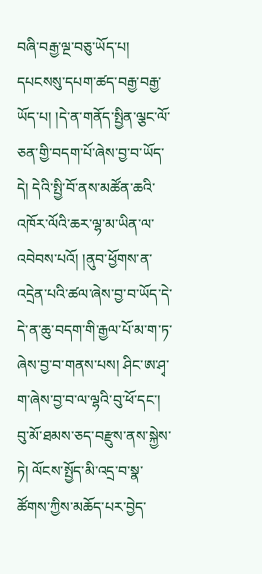བཞི་བརྒྱ་ལྔ་བཅུ་ཡོད་པ། དཔངསསུ་དཔག་ཚད་བརྒྱ་བརྒྱ་ཡོད་པ། །དེ་ན་གནོད་སྤྱིན་ལྕང་ལོ་ཅན་གྱི་བདག་པོ་ཞེས་བྱ་བ་ཡོད་དེ། དེའི་སྤྱི་བོ་ནས་མཚོན་ཆའི་འཁོར་ལོའི་ཆར་ལྷ་མ་ཡིན་ལ་འབེབས་པའོ། །ནུབ་ཕྱོགས་ན་འདྲེན་པའི་ཚལ་ཞེས་བྱ་བ་ཡོད་དེ་དེ་ན་ཆུ་བདག་གི་རྒྱལ་པོ་མ་ག་ཏ་ཞེས་བྱ་བ་གནས་པས། ཤིང་ཨ་ཤྭ་ག་ཞེས་བྱ་བ་ལ་ལྷའི་བུ་ཕོ་དང་། བུ་མོ་ཐམས་ཅད་བརྫུས་ནས་སྐྱེས་ཏེ། ལོངས་སྤྱོད་མི་འདྲ་བ་སྣ་ཚོགས་ཀྱིས་མཆོད་པར་བྱེད་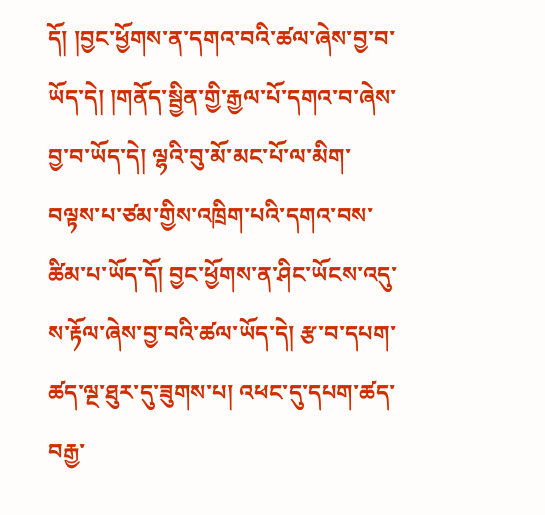དོ། །བྱང་ཕྱོགས་ན་དགའ་བའི་ཚལ་ཞེས་བྱ་བ་ཡོད་དེ། །གནོད་སྦྱིན་གྱི་རྒྱལ་པོ་དགའ་བ་ཞེས་བྱ་བ་ཡོད་དེ། ལྷའི་བུ་མོ་མང་པོ་ལ་མིག་བལྟས་པ་ཙམ་གྱིས་འཁྲིག་པའི་དགའ་བས་ཚིམ་པ་ཡོད་དོ། བྱང་ཕྱོགས་ན་ཤིང་ཡོངས་འདུ་ས་རྟོལ་ཞེས་བྱ་བའི་ཚལ་ཡོད་དེ། རྩ་བ་དཔག་ཚད་ལྔ་ཐུར་དུ་ཟུགས་པ། འཕང་དུ་དཔག་ཚད་བརྒྱ་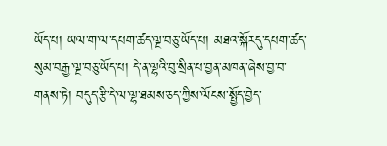ཡོད་པ། ཡལ་ག་ལ་དཔག་ཚད་ལྔ་བཅུ་ཡོད་པ། མཐའ་སྐོརདུ་དཔག་ཚད་སུམ་བརྒྱ་ལྔ་བཅུ་ཡོད་པ། དེ་ན་ལྷའི་བུ་སྲིན་པ་བྱན་མཁན་ཞེས་བྱ་བ་གནས་ཏེ། བདུད་རྩི་དེ་ལ་ལྷ་ཐམས་ཅད་ཀྱིས་ལོངས་སྤྱོད་བྱེད་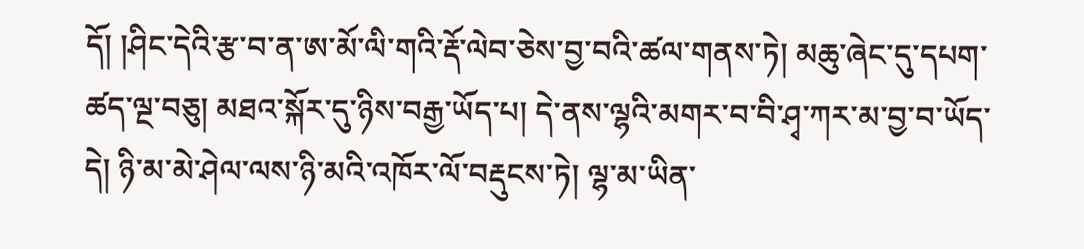དོ། །ཤིང་དེའི་རྩ་བ་ན་ཨ་མོ་ལི་གའི་རྡོ་ལེབ་ཅེས་བྱ་བའི་ཚལ་གནས་ཏེ། མཆུ་ཞེང་དུ་དཔག་ཚད་ལྔ་བཅུ། མཐའ་སྐོར་དུ་ཉིས་བརྒྱ་ཡོད་པ། དེ་ནས་ལྷའི་མགར་བ་བི་ཤྭ་ཀར་མ་བྱ་བ་ཡོད་དེ། ཉི་མ་མེ་ཤེལ་ལས་ཉི་མའི་འཁོར་ལོ་བརྡུངས་ཏེ། ལྷ་མ་ཡིན་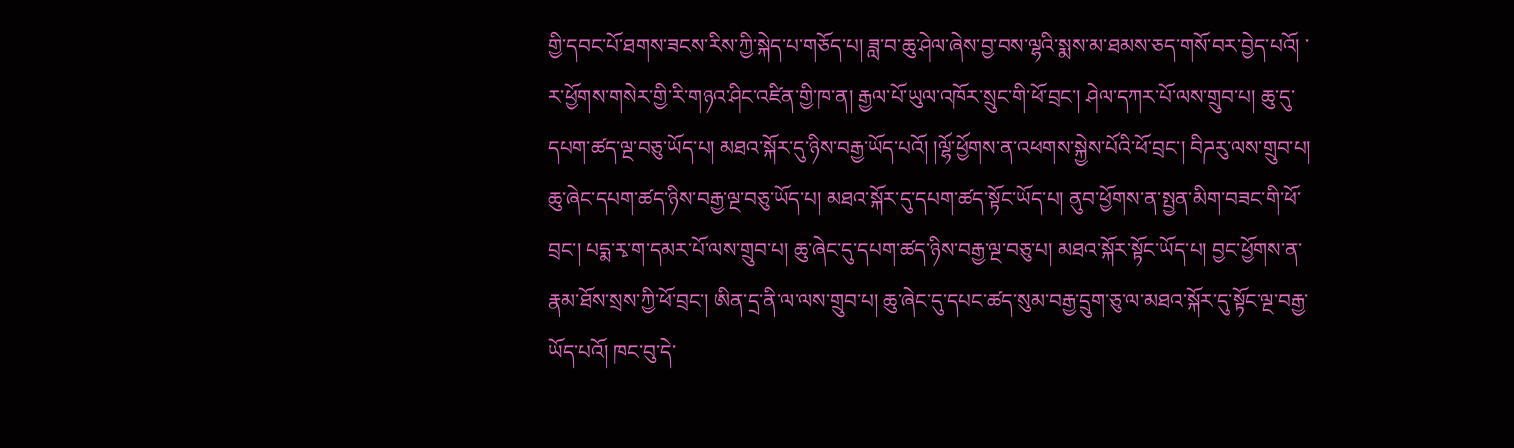གྱི་དབང་པོ་ཐགས་ཟངས་རིས་ཀྱི་སྐེད་པ་གཅོད་པ། ཟླ་བ་ཆུ་ཤེལ་ཞེས་བྱ་བས་ལྷའི་སྨས་མ་ཐམས་ཅད་གསོ་བར་བྱེད་པའོ། ་ར་ཕྱོགས་གསེར་གྱི་རི་གཉའ་ཤིང་འཛིན་གྱི་ཁ་ན། རྒྱལ་པོ་ཡུལ་འཁོར་སྲུང་གི་ཕོ་བྲང་། ཤེལ་དཀར་པོ་ལས་གྲུབ་པ། ཆུ་དུ་དཔག་ཚད་ལྔ་བཅུ་ཡོད་པ། མཐའ་སྐོར་དུ་ཉིས་བརྒྱ་ཡོད་པའོ། །ལྷོ་ཕྱོགས་ན་འཕགས་སྐྱེས་པོའི་ཕོ་བྲང་། བིཌརུ་ལས་གྲུབ་པ། ཆུ་ཞེང་དཔག་ཚད་ཉིས་བརྒྱ་ལྔ་བཅུ་ཡོད་པ། མཐའ་སྐོར་དུ་དཔག་ཚད་སྟོང་ཡོད་པ། ནུབ་ཕྱོགས་ན་སྤྱན་མིག་བཟང་གི་ཕོ་བྲང་། པདྨ་རྭ་ག་དམར་པོ་ལས་གྲུབ་པ། ཆུ་ཞེང་དུ་དཔག་ཚད་ཉིས་བརྒྱ་ལྔ་བཅུ་པ། མཐའ་སྐོར་སྟོང་ཡོད་པ། བྱང་ཕྱོགས་ན་རྣམ་ཐོས་སྲས་ཀྱི་ཕོ་བྲང་། ཨིན་དྲ་ནི་ལ་ལས་གྲུབ་པ། ཆུ་ཞེང་དུ་དཔང་ཚད་སུམ་བརྒྱ་དྲུག་ཅུ་ལ་མཐའ་སྐོར་དུ་སྟོང་ལྔ་བརྒྱ་ཡོད་པའོ། ཁང་བུ་དེ་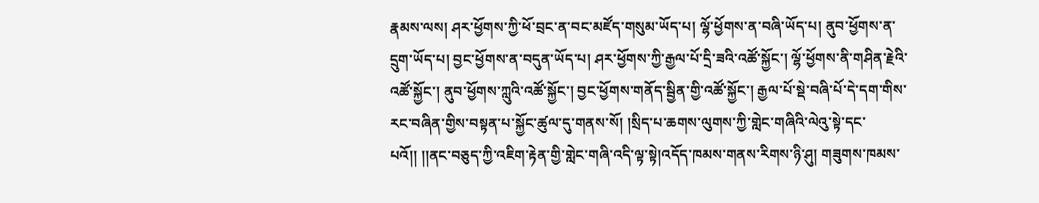རྣམས་ལས། ཤར་ཕྱོགས་ཀྱི་ཕོ་བྲང་ན་བང་མཛོད་གསུམ་ཡོད་པ། ལྷོ་ཕྱོགས་ན་བཞི་ཡོད་པ། ནུབ་ཕྱོགས་ན་དྲུག་ཡོད་པ། བྱང་ཕྱོགས་ན་བདུན་ཡོད་པ། ཤར་ཕྱོགས་ཀྱི་རྒྱལ་པོ་དྲི་ཟའི་འཚོ་སྐྱོང་། ལྷོ་ཕྱོགས་ནི་གཤིན་རྗེའི་འཚོ་སྐྱོང་། ནུབ་ཕྱོགས་ཀླུའི་འཚོ་སྐྱོང་། བྱང་ཕྱོགས་གནོད་སྦྱིན་གྱི་འཚོ་སྐྱོང་། རྒྱལ་པོ་སྡེ་བཞི་པོ་དེ་དག་གིས་རང་བཞིན་གྱིས་བསྟན་པ་སྐྱོང་ཚུལ་དུ་གནས་སོ། །སྲིད་པ་ཆགས་ལུགས་ཀྱི་གླེང་གཞིའི་ལེའུ་སྟེ་དང་པའོ།། །།ནང་བཅུད་ཀྱི་འཇིག་རྟེན་གྱི་གླེང་གཞི་འདི་ལྟ་སྟེ།འདོད་ཁམས་གནས་རིགས་ཉི་ཤུ། གཟུགས་ཁམས་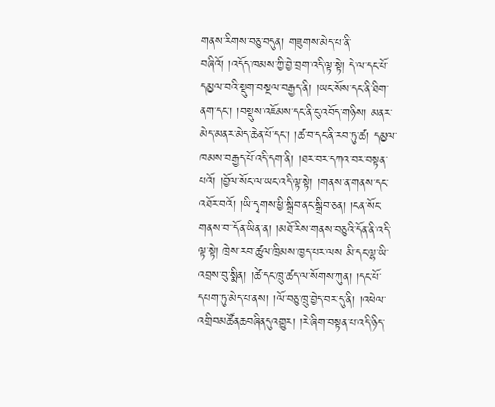གནས་རིགས་བཅུ་བདུན། གཟུགས་མེད་པ་ནི་བཞིའོ། །འདོད་ཁམས་ཀྱི་བྱེ་བྲག་འདི་ལྟ་སྟེ། དེ་ལ་དང་པོ་དམྱལ་བའི་སྡུག་བསྔལ་བརྒྱད་ནི། །ཡང་སོས་དང་ནི་ཐིག་ནག་དང་། །བསྡུས་འཇོམས་དང་ནི་ངུ་འབོད་གཉིས། མནར་མེད་མནར་མེད་ཆེན་པོ་དང་། །ཚ་བ་དང་ནི་རབ་ཏུ་ཚ། དམྱལ་ཁམས་བརྒྱད་པོ་འདི་དག་ནི། །ཐར་བར་དཀའ་བར་བསྟན་པའོ། །བྱོལ་སོང་ལ་ཡང་འདི་ལྟ་སྟེ། །གནས་ན་གནས་དང་འཐོར་བའོ། །ཡི་དྭགས་ཕྱི་སྒྲིབ་ནང་སྒྲིབ་ཅན། །ངན་སོང་གནས་བ་་དོན་ཡིན་ན། །མཐོ་རིས་གནས་བཅུའི་དོན་ནི་འདི་ལྟ་སྟེ། ཁྲེས་རབ་ཚུལ་ཁྲིམས་ཁྱད་པར་ལས མི་དང་ལྷ་ཡི་འབྲས་བུ་སྨིན། །ཚེ་དང་ཁྲུ་ཚད་ལ་སོགས་ཀུན། །དང་པོ་དཔག་ཏུ་མེད་པ་ནས། །ལོ་བཅུ་ཁྲུ་བྱེད་བར་དུ་ནི། །འཕེལ་འགྲིབམཚོནཆབཞིནདུའགྱུར། །རེ་ཞིག་བསྟན་པ་འདི་ཉིད་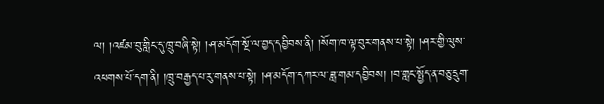ལ། །འཛམ་བུ་གླིང་དུ་ཁྲུ་བཞི་སྟེ། །ཤ་མདོག་སྔོ་ལ་བྱད་དབྱིབས་ནི། །སོག་ཁ་ལྟ་བུར་གནས་པ་སྟེ། །ཤར་གྱི་ལུས་འཕགས་པོ་དག་ནི། །ཁྲུ་བརྒྱད་པ་རུ་གནས་པ་སྟེ། །ཤ་མདོག་དཀར་ལ་ཟླ་གམ་དབྱིབས། །བ་གླང་སྤྱོད་ན་བཅུ་དྲུག་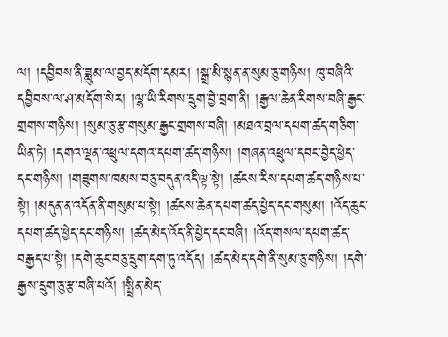ལ། །དབྱིབས་ནི་ཟླུམ་ལ་བྱད་མདོག་དམར། །སྒྲ་མི་སྙན་ན་སུམ་ཅུ་གཉིས། ཁུ་བཞིའི་དབྱིབས་ལ་ཤ་མདོག་སེར། །ལྷ་ཡི་རིགས་དྲུག་བྱེ་བྲག་ནི། །རྒྱལ་ཆེན་རིགས་བཞི་རྒྱང་གྲགས་གཉིས། །སུམ་ཅུ་རྩ་གསུམ་རྒྱང་གྲགས་བཞི། །མཐའ་བྲལ་དཔག་ཚད་གཅིག་ཡིན་ཏེ། །དགའ་ལྡན་འཕྲུལ་དགའ་དཔག་ཚད་གཉིས། །གཞན་འཕྲུལ་དབང་བྱེད་ཕྱེད་དང་གཉིས། །གཟུགས་ཁམས་བཅུ་བདུན་འདི་ལྟ་སྟེ། །ཚངས་རིས་དཔག་ཚད་གཉིས་པ་སྟེ། །མདུན་ན་འདོན་ནི་གསུམ་པ་སྟེ། །ཚངས་ཆེན་དཔག་ཚད་པྱེད་དང་གསུམ། །འོད་ཆུང་དཔག་ཚད་ཕྱེད་དང་གཉིས། །ཚད་མེད་འོད་ནི་པྱེད་དང་བཞི། །འོད་གསལ་དཔག་ཚད་བརྒྱད་པ་སྟེ། །དགེ་ཆུང་བཅུ་དྲུག་དག་ཏུ་འདོད། །ཚད་མེད་དགེ་ནི་སུམ་ཅུ་གཉིས། །དགེ་རྒྱས་དྲུག་ཅུ་རྩ་བཞི་པའོ། །སྤྲིན་མེད་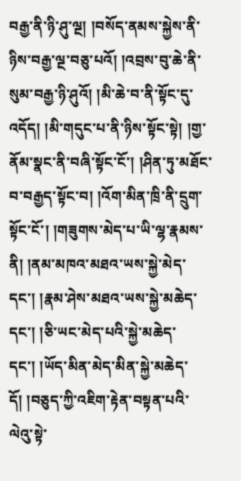བརྒྱ་ནི་ཉི་ཤུ་ལྔ། །བསོད་ནམས་སྐྱེས་ནི་ཉིས་བརྒྱ་ལྔ་བཅུ་པའོ། །འབྲས་བུ་ཆེ་ནི་སུམ་བརྒྱ་ཉི་ཤུའོ། །མི་ཆེ་བ་ནི་སྟོང་དུ་འདོད། །མི་གདུང་པ་ནི་ཉིས་སྟོང་སྟེ། །གྱ་ནོམ་སྣང་ནི་བཞི་སྟོང་ངོ་། །ཤིན་ཏུ་མཐོང་བ་བརྒྱད་སྟོང་བ། །འོག་མིན་ཁྲི་ནི་དྲུག་སྟོང་ངོ་། །གཟུགས་མེད་པ་ཡི་ལྷ་རྣམས་ནི། །ནམ་མཁའ་མཐའ་ཡས་སྐྱེ་མེད་དང་། །རྣམ་ཤེས་མཐའ་ཡས་སྐྱེ་མཆེད་དང་། །ཅི་ཡང་མེད་པའི་སྐྱེ་མཆེད་དང་། །ཡོད་མིན་མེད་མིན་སྐྱེ་མཆེད་དོ། །བཅུད་ཀྱི་འཇིག་རྟེན་བསྟན་པའི་ལེའུ་སྟེ་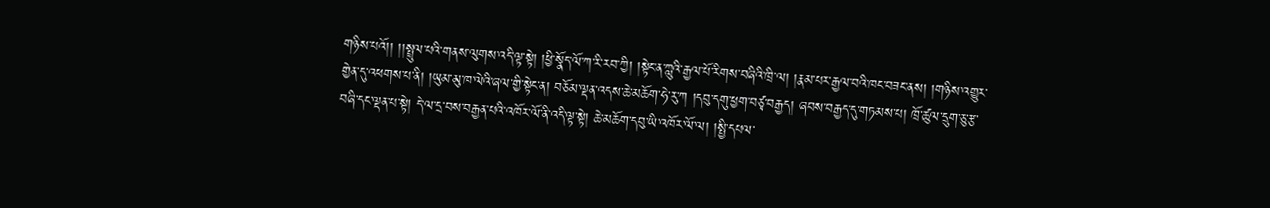གཉིས་པའོ།། །།སྤྲུལ་པའི་གནས་ལུགས་འདི་ལྟ་སྟེ། །ཕྱི་སྣོད་ལོ་ཀ་རི་རབ་ཀྱི། །སྟེང་ན་ཀླུའི་རྒྱལ་པོ་རིགས་བཞིའི་ཁྲི་ལ། །རྣམ་པར་རྒྱལ་བའི་ཁང་བཟང་ནས། །གཉིས་འགྱུར་གྱེན་དུ་འཕགས་པ་ནི། །ཡུམ་མུ་ཁ་ལེའི་ཞལ་གྱི་སྟེང་ན། བཅོམ་ལྡན་འདས་ཆེ་མཆོག་ཧེ་རུ་ཀ །དབུ་དགུ་ཕྱག་བཙྭ་བརྒྱད། ཞབས་བརྒྱད་དུ་གཏམས་པ། ཁྲོ་ཚུལ་དྲུག་ཅུ་རྩ་བཞི་དང་ལྡན་པ་སྟེ། དེ་ལ་དྲ་བས་བརྒྱན་པའི་འཁོར་ལོ་ནི་འདི་ལྟ་སྟེ། ཆེ་མཆོག་དབུ་ཡི་འཁོར་ལོ་ལ། །སྤྱི་དཔལ་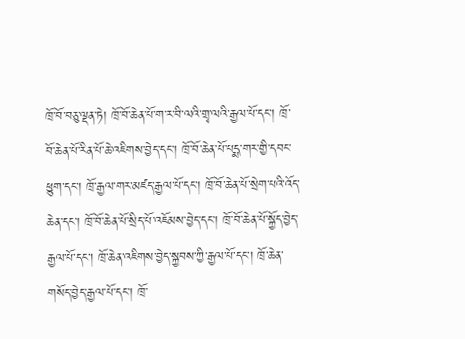ཁྲོ་བོ་བཅུ་ལྡན་ཏེ། ཁྲོ་བོ་ཆེན་པོ་ག་ར་བི་ལའི་གྲྭ་ལའི་རྒྱལ་པོ་དང་། ཁྲོ་བོ་ཆེན་པོ་རིན་པོ་ཆེ་འཇིགས་བྱེད་དང་། ཁྲོ་བོ་ཆེན་པོ་པདྨ་གར་གྱི་དབང་ཕྱུག་དང་། ཁྲོ་རྒྱལ་གར་མཛད་རྒྱལ་པོ་དང་། ཁྲོ་བོ་ཆེན་པོ་སྲེག་པའི་འོད་ཆེན་དང་། ཁྲོ་བོ་ཆེན་པོ་སྲིད་པོ་འཇོམས་བྱེད་དང་། ཁྲོ་བོ་ཆེན་པོ་སྐྱོད་བྱེད་རྒྱལ་པོ་དང་། ཁྲོ་ཆེན་འཇིགས་བྱེད་སྐྱབས་ཀྱི་རྒྱལ་པོ་དང་། ཁྲོ་ཆེན་གསོད་བྱེད་རྒྱལ་པོ་དང་། ཁྲོ་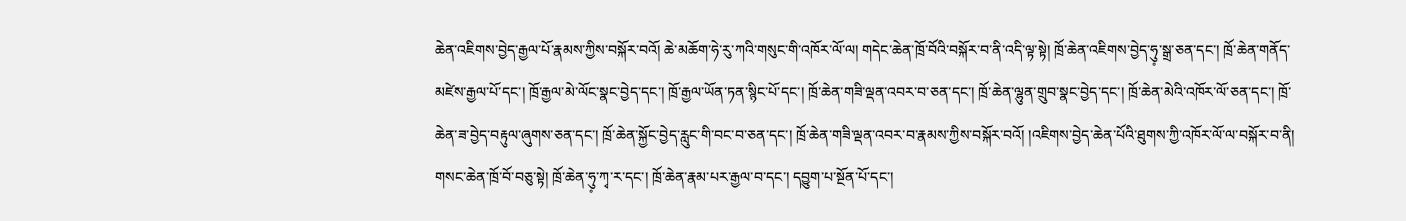ཆེན་འཇིགས་བྱེད་རྒྱལ་པོ་རྣམས་ཀྱིས་བསྐོར་བའོ། ཆེ་མཆོག་ཧེ་རུ་ཀའི་གསུང་གི་འཁོར་ལོ་ལ། གདེང་ཆེན་ཁྲོ་བོའི་བསྐོར་བ་ནི་འདི་ལྟ་སྟེ། ཁྲོ་ཆེན་འཇིགས་བྱེད་ཧུ༷་སྒྲ་ཅན་དང་། ཁྲོ་ཆེན་གནོད་མཛེས་རྒྱལ་པོ་དང་། ཁྲོ་རྒྱལ་མེ་ལོང་སྣང་བྱེད་དང་། ཁྲོ་རྒྱལ་ཡོན་ཏན་སྙིང་པོ་དང་། ཁྲོ་ཆེན་གཟི་ལྡན་འབར་བ་ཅན་དང་། ཁྲོ་ཆེན་ལྷུན་གྲུབ་སྣང་བྱེད་དང་། ཁྲོ་ཆེན་མེའི་འཁོར་ལོ་ཅན་དང་། ཁྲོ་ཆེན་ཟ་བྱེད་བརྟུལ་ཞུགས་ཅན་དང་། ཁྲོ་ཆེན་སྐྱོང་བྱེད་རླུང་གི་བང་བ་ཅན་དང་། ཁྲོ་ཆེན་གཟི་ལྡན་འབར་བ་རྣམས་ཀྱིས་བསྐོར་བའོ། །འཇིགས་བྱེད་ཆེན་པོའི་ཐུགས་ཀྱི་འཁོར་ལོ་ལ་བསྐོར་བ་ནི། གསང་ཆེན་ཁྲོ་བོ་བཅུ་སྟེ། ཁྲོ་ཆེན་ཧུ༷་ཀྭ་ར་དང་། ཁྲོ་ཆེན་རྣམ་པར་རྒྱལ་བ་དང་། དབྱུག་པ་སྔོན་པོ་དང་།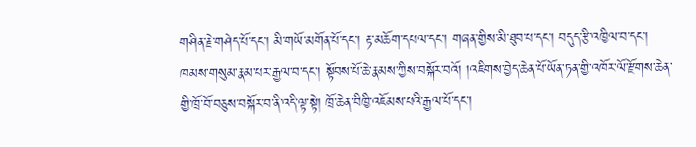གཤིན་རྗེ་གཤེད་པོ་དང་། མི་གཡོ་མགོན་པོ་དང་། རྟ་མཆོག་དཔལ་དང་། གཞན་གྱིས་མི་ཐུབ་པ་དང་། བདུད་རྩི་འཁྱིལ་བ་དང་། ཁམས་གསུམ་རྣམ་པར་རྒྱལ་བ་དང་། སྟོབས་པོ་ཆེ་རྣམས་ཀྱིས་བསྐོར་བའོ། །འཇིགས་བྱེད་ཆེན་པོ་ཡོན་ཏན་གྱི་འཁོར་ལོ་རྫོགས་ཆེན་གྱི་ཁྲོ་བོ་བཅུས་བསྐོར་བ་ནི་འདི་ལྟ་སྟེ། ཁྲོ་ཆེན་བིཁྱི་འཇོམས་པའི་རྒྱལ་པོ་དང་།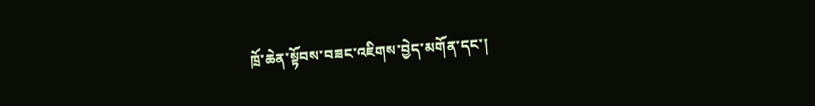ཁྲོ་ཆེན་སྟོབས་བཟང་འཇིགས་བྱེད་མགོན་དང་།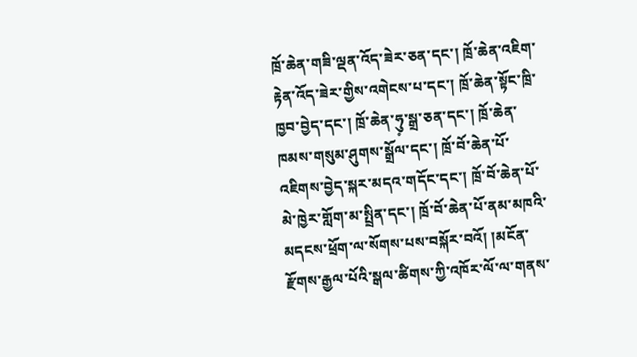ཁྲོ་ཆེན་གཟི་ལྡན་འོད་ཟེར་ཅན་དང་། ཁྲོ་ཆེན་འཇིག་རྟེན་འོད་ཟེར་གྱིས་འགེངས་པ་དང་། ཁྲོ་ཆེན་སྟོང་ཁྲི་ཁྱབ་བྱེད་དང་། ཁྲོ་ཆེན་ཧུ༷་སྒྲ་ཅན་དང་། ཁྲོ་ཆེན་ཁམས་གསུམ་ཤུགས་སྒྲོལ་དང་། ཁྲོ་བོ་ཆེན་པོ་འཇིགས་བྱེད་སྐར་མདའ་གདོང་དང་། ཁྲོ་བོ་ཆེན་པོ་མེ་ཁྱེར་གློག་མ་སྤྲིན་དང་། ཁྲོ་བོ་ཆེན་པོ་ནམ་མཁའི་མདངས་ཕྲོག་ལ་སོགས་པས་བསྐོར་བའོ། །མངོན་རྫོགས་རྒྱལ་པོའི་སྒལ་ཚིགས་ཀྱི་འཁོར་ལོ་ལ་གནས་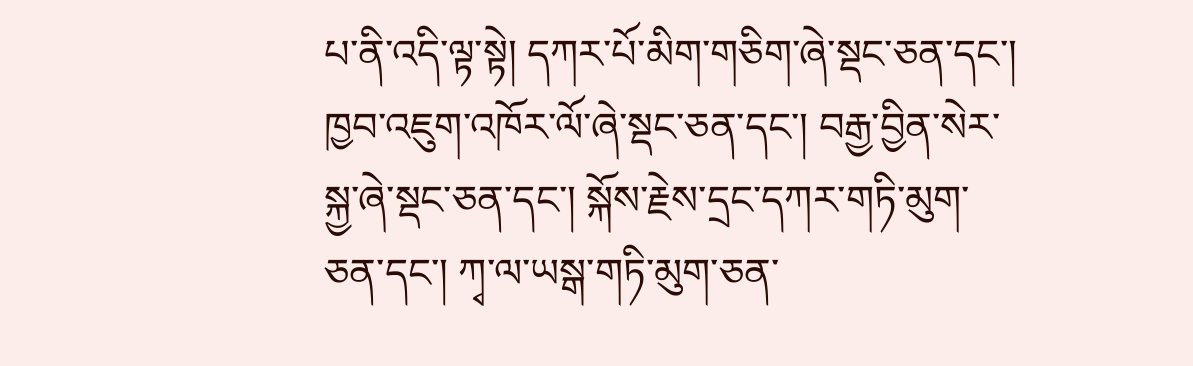པ་ནི་འདི་ལྟ་སྟེ། དཀར་པོ་མིག་གཅིག་ཞེ་སྡང་ཅན་དང་། ཁྱབ་འཇུག་འཁོར་ལོ་ཞེ་སྡང་ཅན་དང་། བརྒྱ་བྱིན་སེར་སྐྱ་ཞེ་སྡང་ཅན་དང་། སྐོས་རྗེས་དྲང་དཀར་གཏི་མུག་ཅན་དང་། ཀྭ་ལ་ཡསྒ་གཏི་མུག་ཅན་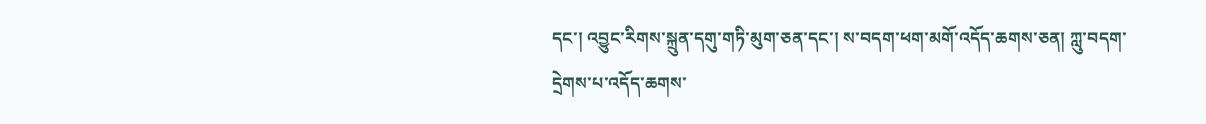དང་། འབྱུང་རིགས་སྐྲུན་དགུ་གཏི་མུག་ཅན་དང་། ས་བདག་ཕག་མགོ་འདོད་ཆགས་ཅན། ཀླུ་བདག་དྲེགས་པ་འདོད་ཆགས་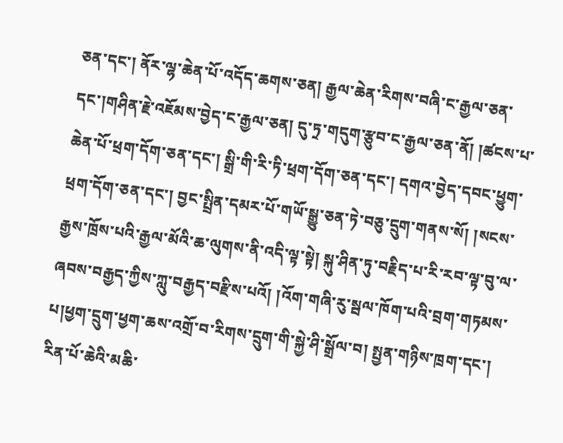ཅན་དང་། ནོར་ལྷ་ཆེན་པོ་འདོད་ཆགས་ཅན། རྒྱལ་ཆེན་རིགས་བཞི་ང་རྒྱལ་ཅན་དང་།གཤིན་རྗེ་འཇོམས་བྱེད་ང་རྒྱལ་ཅན། དུ་ཏྲ་གདུག་རྩུབ་ང་རྒྱལ་ཅན་ནོ། །ཚངས་པ་ཆེན་པོ་ཕྲག་དོག་ཅན་དང་། སྒྲི་གི་རི་ཏི་ཕྲག་དོག་ཅན་དང་། དགའ་བྱེད་དབང་ཕྱུག་ཕྲག་དོག་ཅན་དང་། བྱང་སྤྲིན་དམར་པོ་གཡོ་སྒྱུ་ཅན་ཏེ་བཅུ་དྲུག་གནས་སོ། །སངས་རྒྱས་ཁྲོས་པའི་རྒྱལ་མོའི་ཆ་ལུགས་ནི་འདི་ལྟ་སྟེ། སྐུ་ཤིན་ཏུ་བརྗིད་པ་རི་རབ་ལྟ་བུ་ལ་ཞབས་བརྒྱད་ཀྱིས་ཀླུ་བརྒྱད་བརྫིས་པའོ། །འོག་གཞི་རུ་སྦལ་ཁོག་པའི་བྲག་གཏམས་པ།ཕྱག་དྲུག་ཕྱག་ཆས་འགྲོ་བ་རིགས་དྲུག་གི་སྐྱེ་ཤི་སྒྲོལ་བ། སྤྱན་གཉིས་ཁྲག་དང་། རིན་པོ་ཆེའི་མཆི་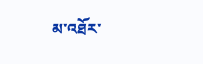མ་འཐོར་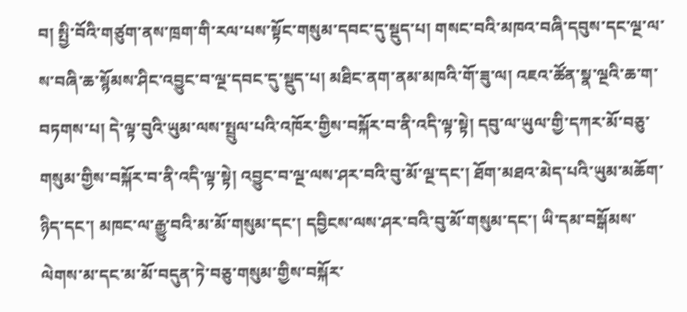བ། སྤྱི་བོའི་གཙུག་ནས་ཁྲག་གི་རལ་པས་སྟོང་གསུམ་དབང་དུ་སྡུད་པ། གསང་བའི་མཁའ་བཞི་དབུས་དང་ལྔ་ལ་ས་བཞི་ཆ་སྙོམས་ཤིང་འབྱུང་བ་ལྔ་དབང་དུ་སྡུད་པ། མཐིང་ནག་ནམ་མཁའི་གོ་ཟུ་ལ། འཇའ་ཚོན་སྣ་ལྔའི་ཆ་ག་བཏགས་པ། དེ་ལྟ་བུའི་ཡུམ་ལས་སྤྲུལ་པའི་འཁོར་གྱིས་བསྐོར་བ་ནི་འདི་ལྟ་སྟེ། དབུ་ལ་ཡུལ་གྱི་དཀར་མོ་བཅུ་གསུམ་གྱིས་བསྐོར་བ་ནི་འདི་ལྟ་སྟེ། འབྱུང་བ་ལྔ་ལས་ཤར་བའི་བུ་མོ་ལྔ་དང་། ཐོག་མཐའ་མེད་པའི་ཡུམ་མཆོག་ཉིད་དང་། མཁང་ལ་རྒྱུ་བའི་མ་མོ་གསུམ་དང་། དབྱིངས་ལས་ཤར་བའི་བུ་མོ་གསུམ་དང་། ཡི་དམ་བསྒོམས་ལེགས་མ་དང་མ་མོ་བདུན་ཏེ་བཅུ་གསུམ་གྱིས་བསྐོར་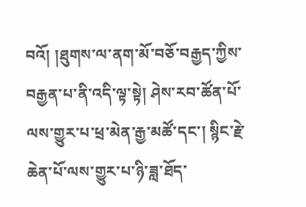བའོ། །ཐུགས་ལ་ནག་མོ་བཅོ་བརྒྱད་ཀྱིས་བརྒྱན་པ་ནི་འདི་ལྟ་སྟེ། ཤེས་རབ་ཚོན་པོ་ལས་གྱུར་པ་ཕྲ་མེན་རྒྱ་མཚོ་དང་། སྙིང་རྗེ་ཆེན་པོ་ལས་གྱུར་པ་ཉི་ཟླ་ཐོད་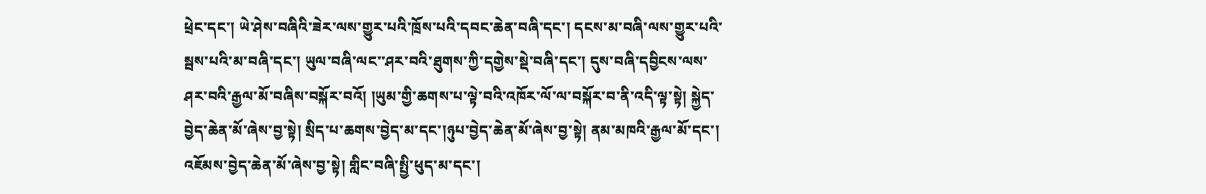ཕྲེང་དང་། ཡེ་ཤེས་བཞིའི་ཟེར་ལས་གྱུར་པའི་ཁྲོས་པའི་དབང་ཆེན་བཞི་དང་། དངས་མ་བཞི་ལས་གྱུར་པའི་སྦས་པའི་མ་བཞི་དང་། ཡུལ་བཞི་ལང་་ཤར་བའི་ཐུགས་ཀྱི་དགྱེས་སྡེ་བཞི་དང་། དུས་བཞི་དབྱིངས་ལས་ཤར་བའི་རྒྱལ་མོ་བཞིས་བསྐོར་བའོ། །ཡུམ་གྱི་ཆགས་པ་ལྟེ་བའི་འཁོར་ལོ་ལ་བསྐོར་བ་ནི་འདི་ལྟ་སྟེ། སྐྱེད་བྱེད་ཆེན་མོ་ཞེས་བྱ་སྟེ། སྲིད་པ་ཆགས་བྱེད་མ་དང་།ཉུཔ་བྱེད་ཆེན་མོ་ཞེས་བྱ་སྟེ། ནམ་མཁའི་རྒྱལ་མོ་དང་། འཇོམས་བྱེད་ཆེན་མོ་ཞེས་བྱ་སྟེ། གླིང་བཞི་སྤྱི་ཕུད་མ་དང་།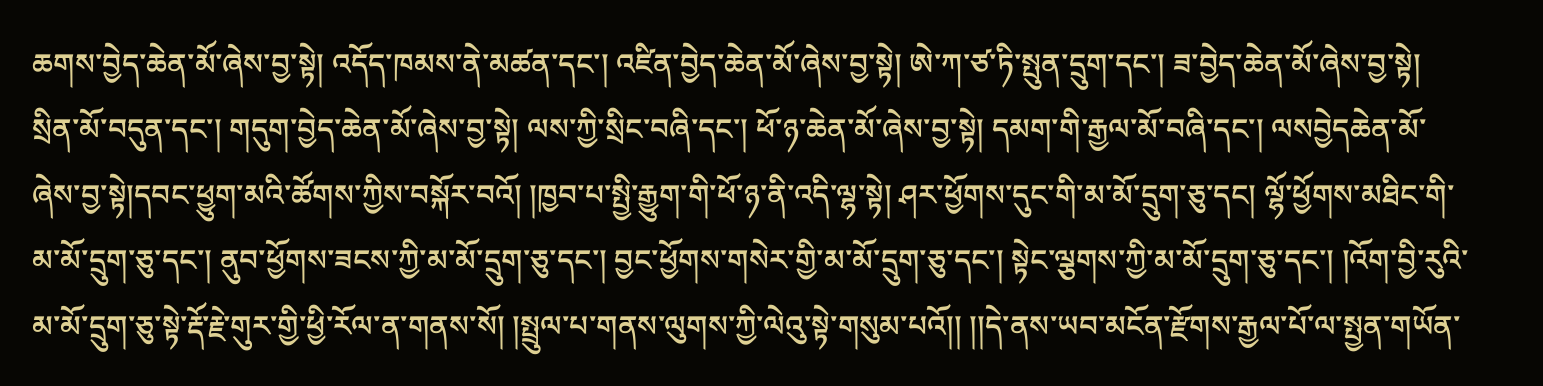ཆགས་བྱེད་ཆེན་མོ་ཞེས་བྱ་སྟེ། འདོད་ཁམས་ནེ་མཚན་དང་། འཛིན་བྱེད་ཆེན་མོ་ཞེས་བྱ་སྟེ། ཨེ་ཀ་ཙ་ཏི་སྤུན་དྲུག་དང་། ཟ་བྱེད་ཆེན་མོ་ཞེས་བྱ་སྟེ། སྲིན་མོ་བདུན་དང་། གདུག་བྱེད་ཆེན་མོ་ཞེས་བྱ་སྟེ། ལས་ཀྱི་སྲིང་བཞི་དང་། ཕོ་ཉ་ཆེན་མོ་ཞེས་བྱ་སྟེ། དམག་གི་རྒྱལ་མོ་བཞི་དང་། ལསབྱེདཆེན་མོ་ཞེས་བྱ་སྟེ།དབང་ཕྱུག་མའི་ཚོགས་ཀྱིས་བསྐོར་བའོ། །ཁྱབ་པ་སྤྱི་རྒྱུག་གི་ཕོ་ཉ་ནི་འདི་ལྷ་སྟེ། ཤར་ཕྱོགས་དུང་གི་མ་མོ་དྲུག་ཅུ་དང། ལྷོ་ཕྱོགས་མཐིང་གི་མ་མོ་དྲུག་ཅུ་དང་། ནུབ་ཕྱོགས་ཟངས་ཀྱི་མ་མོ་དྲུག་ཅུ་དང་། བྱང་ཕྱོགས་གསེར་གྱི་མ་མོ་དྲུག་ཅུ་དང་། སྟེང་ལྕགས་ཀྱི་མ་མོ་དྲུག་ཅུ་དང་། །འོག་བྱི་རུའི་མ་མོ་དྲུག་ཅུ་སྟེ་རྡོ་རྗེ་གུར་གྱི་ཕྱི་རོལ་ན་གནས་སོ། །སྤྲུལ་པ་གནས་ལུགས་ཀྱི་ལེའུ་སྟེ་གསུམ་པའོ།། །།དེ་ནས་ཡབ་མངོན་རྫོགས་རྒྱལ་པོ་ལ་སྤྱན་གཡོན་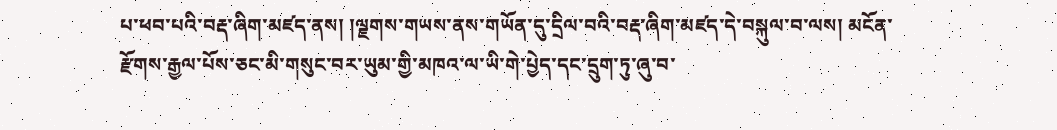པ་ཕབ་པའི་བརྡ་ཞིག་མཛད་ནས། །ལྗགས་གཡས་ནས་གཡོན་དུ་དྲིལ་བའི་བརྡ་ཞིག་མཛད་དེ་བསྐུལ་བ་ལས། མངོན་རྫོགས་རྒྱལ་པོས་ཅང་མི་གསུང་བར་ཡུམ་གྱི་མཁའ་ལ་ཡི་གེ་པྱེད་དང་དྲུག་ཏུ་ཞུ་བ་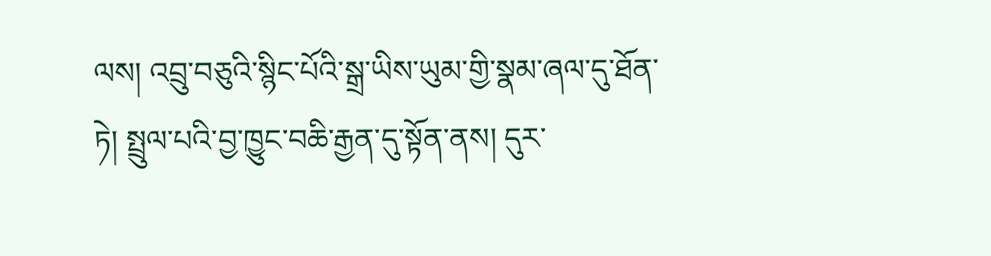ལས། འབྲུ་བཅུའི་སྙིང་པོའི་སྒྲ་ཡིས་ཡུམ་གྱི་སྣམ་ཞལ་དུ་ཐོན་ཏེ། སྤྲུལ་པའི་བྱ་ཁྱུང་བཆི་རྒྱན་དུ་སྟོན་ནས། དུར་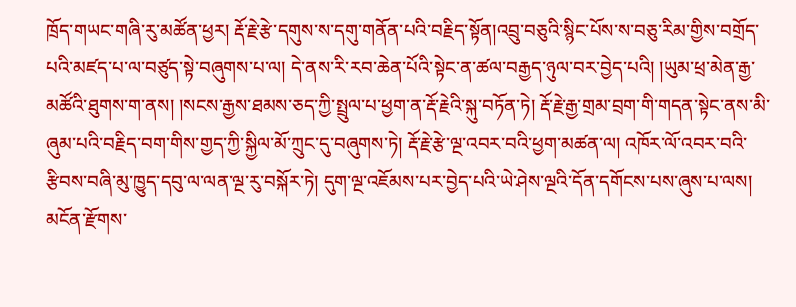ཁྲོད་གཡང་གཞི་རུ་མཚོན་ཕྱར། རྡོ་རྗེ་རྩེ་དགུས་ས་དགུ་གནོན་པའི་བརྗིད་སྟོན།འབྲུ་བཅུའི་སྙིང་པོས་ས་བཅུ་རིམ་གྱིས་བགྲོད་པའི་མཛད་པ་ལ་བཙུད་སྟེ་བཞུགས་པ་ལ། དེ་ནས་རི་རབ་ཆེན་པོའི་སྟེང་ན་ཚལ་བརྒྱད་ཉུལ་བར་བྱེད་པའི། །ཡུམ་ཕྲ་མེན་རྒྱ་མཚོའི་ཐུགས་ག་ནས། །སངས་རྒྱས་ཐམས་ཅད་ཀྱི་སྤྲུལ་པ་ཕྱག་ན་རྡོ་རྗེའི་སྐུ་བཏོན་ཏེ། རྡོ་རྗེ་རྒྱ་གྲམ་བྲག་གི་གདན་སྟེང་ནས་མི་ཞུམ་པའི་བརྗིད་བག་གིས་གྱད་ཀྱི་སྐྱིལ་མོ་ཀྲུང་དུ་བཞུགས་ཏེ། རྡོ་རྗེ་རྩེ་ལྔ་འབར་བའི་ཕྱག་མཚན་ལ། འཁོར་ལོ་འབར་བའི་རྩིབས་བཞི་མུ་ཁྱུད་དབུ་ལ་ལན་ལྔ་རུ་བསྐོར་ཏེ། དུག་ལྔ་འཇོམས་པར་བྱེད་པའི་ཡེ་ཤེས་ལྔའི་དོན་དགོངས་པས་ཞུས་པ་ལས། མངོན་རྫོགས་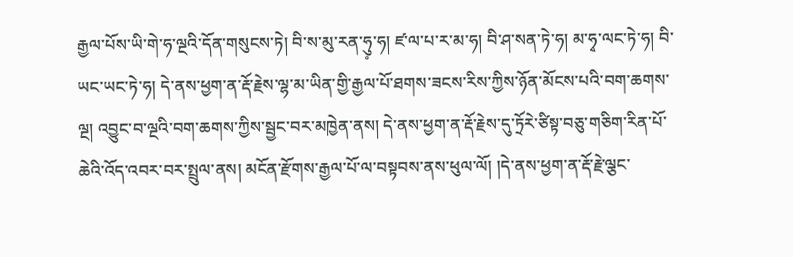རྒྱལ་པོས་ཡི་གེ་ཧ་ལྔའི་དོན་གསུངས་ཏེ། བི་ས་མུ་རན་ཧུ༷་ཧ། ཛ་ལ་པ་ར་མ་ཧ། བི་ཤ་སན་ཏེ་ཧ། མ་ཧྭ་ལང་ཏེ་ཧ། བི་ཡང་ཡང་ཏེ་ཧ། དེ་ནས་ཕྱག་ན་རྡོ་རྗེས་ལྷ་མ་ཡིན་གྱི་རྒྱལ་པོ་ཐགས་ཟངས་རིས་ཀྱིས་ཉོན་མོངས་པའི་བག་ཆགས་ལྔ། འབྱུང་བ་ལྔའི་བག་ཆགས་ཀྱིས་སྦྱང་བར་མཁྱེན་ནས། དེ་ནས་ཕྱག་ན་རྡོ་རྗེས་དུ་ཏྲོརེ་ཙིསྟ་བཅུ་གཅིག་རིན་པོ་ཆེའི་འོད་འབར་བར་སྤྲུལ་ནས། མངོན་རྫོགས་རྒྱལ་པོ་ལ་བསྟབས་ནས་ཕུལ་ལོ། །དེ་ནས་ཕྱག་ན་རྡོ་རྗེ་ལྕང་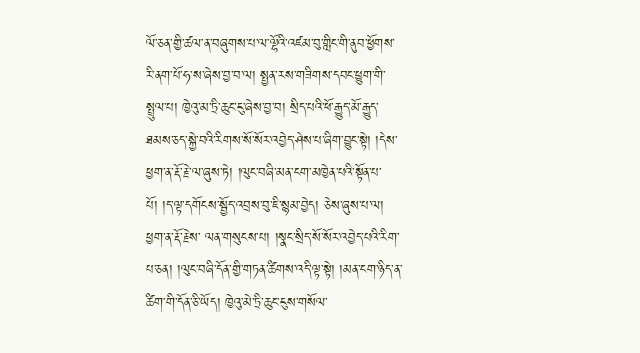ལོ་ཅན་གྱི་ཚལ་ན་བཞུགས་པ་ལ་ལྷོའི་འཛམ་བུ་གླིང་གི་ནུབ་ཕྱོགས་རི་ནག་པོ་ཧ་ས་ཞེས་བྱ་བ་ལ། སྤྱན་རས་གཟིགས་དབང་ཕྱུག་གི་སྤྲུལ་པ། ཁྱེའུ་མ་ཏྲི་ཆུང་ངུ་ཞེས་བྱ་བ། སྲིད་པའི་ཕོ་རྒྱུད་མོ་རྒྱུད་ཐམས་ཅད་སྐྱེ་བའི་རིགས་སོ་སོར་འབྱེད་ཤེས་པ་ཞིག་བྱུང་སྟེ། །དེས་ཕྱག་ན་རྡོ་རྗེ་ལ་ཞུས་ཏེ། །ལུང་བཞི་མན་ངག་མཁྱེན་པའི་སྟོན་པ་པོ། །ད་ལྟ་དགོངས་སྦྱོད་འབྲས་བུ་ཇི་སྙམ་བྱེད། ཅེས་ཞུས་པ་ལ། ཕྱག་ན་རྡོ་རྗེས་ ལན་གསུངས་པ། །སྣང་སྲིད་སོ་སོར་འབྱེད་པའི་རིག་པ་ཅན། །ལུང་བཞི་དོན་གྱི་གཏན་ཚིགས་འདི་ལྟ་སྟེ། །མན་ངག་ཉིད་ན་ཚིག་གི་དོན་ཅི་ཡོད། ཁྱེའུ་མེ་ཏྲི་ཆུང་ངུས་གསོལ་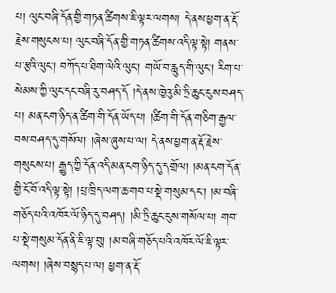པ། ལུང་བཞི་དོན་གྱི་གཏན་ཚིགས་ཇི་ལྟར་ལགས། དེ་ནས་ཕྱག་ན་རྡོ་རྗེས་གསུངས་པ། ལུང་བཞི་དོན་གྱི་གཏན་ཚིགས་འདི་ལྟ་སྟེ། གནས་པ་རྩའི་ལུང་། བཀོད་པ་ཐིག་ལེའི་ལུང་། གཡོ་བ་རླུད་གི་ལུང་། རིག་པ་སེམས་ཀྱི་ལུང་དང་བཞི་རུ་བཤད་དོ །དེ་ནས་ཁྱེའུ་མི་ཏྲི་ཆུང་ངུས་བཤད་པ། མན་ངག་ཉིད་ན་ཚིག་གི་དོན་ཡོད་པ། །ཚིག་གི་དོན་གཅིག་རྒྱལ་བས་བཤད་དུ་གསོལ། །ཞེས་ཞུས་པ་ལ། དེ་ནས་ཕྱག་ན་རྡོ་རྗེས་གསུངས་པ། རྒྱུད་ཀྱི་དོན་འདི་མན་ངག་ཉིད་དུ་དགྲོལ། །མན་ངག་དོན་གྱི་ངོ་བོ་འདི་ལྟ་སྟེ། །པྲ་ཁྲིད་ལག་ཆ་གབ་པ་སྡེ་གསུམ་དང་། །མ་བཞི་གཅོད་པའི་འཁོར་ལོ་ཉིད་དུ་བཤད། །མི་ཏྲི་ཆུང་ངུས་གསོལ་པ། གབ་པ་སྡེ་གསུམ་དོན་ནི་ཇི་ལྟ་བུ། །མ་བཞི་གཅོད་པའི་འཁོར་ལོ་ཇི་ལྟར་ལགས། །ཞེས་བསྙད་པ་ལ། ཕྱག་ན་རྡོ་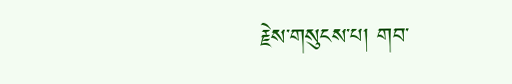རྗེས་གསུངས་པ། གབ་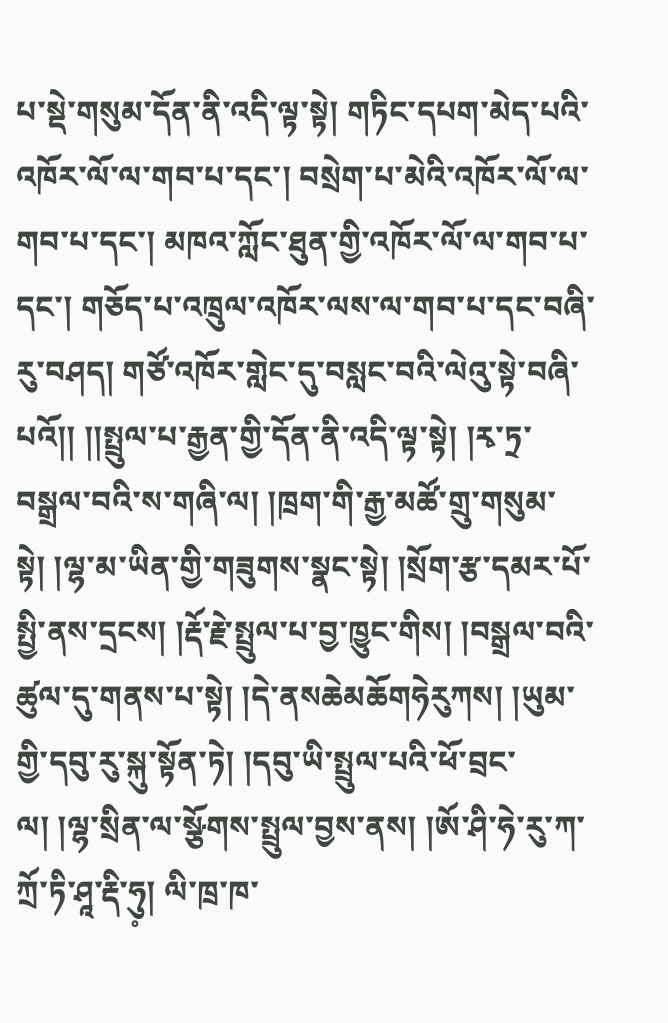པ་སྡེ་གསུམ་དོན་ནི་འདི་ལྟ་སྟེ། གཏིང་དཔག་མེད་པའི་འཁོར་ལོ་ལ་གབ་པ་དང་། བསྲེག་པ་མེའི་འཁོར་ལོ་ལ་གབ་པ་དང་། མཁའ་ཀློང་ཐུན་གྱི་འཁོར་ལོ་ལ་གབ་པ་དང་། གཅོད་པ་འཁྲུལ་འཁོར་ལས་ལ་གབ་པ་དང་བཞི་རུ་བཤད། གཙོ་འཁོར་གླེང་དུ་བསླང་བའི་ལེའུ་སྟེ་བཞི་པའོ།། །།སྤྲུལ་པ་རྒྱན་གྱི་དོན་ནི་འདི་ལྟ་སྟེ། །རྭ་ཏྲ་བསྒྲལ་བའི་ས་གཞི་ལ། །ཁྲག་གི་རྒྱ་མཚོ་གྲུ་གསུམ་སྟེ། །ལྷ་མ་ཡིན་གྱི་གཟུགས་སྣང་སྟེ། །སྲོག་རྩ་དམར་པོ་སྤྱི་ནས་དྲངས། །རྡོ་རྗེ་སྤྲུལ་པ་བྱ་ཁྱུང་གིས། །བསྒྲལ་བའི་ཚུལ་དུ་གནས་པ་སྟེ། །དེ་ནསཆེམཆོགཧེརུཀས། །ཡུམ་གྱི་དབུ་རུ་སྐུ་སྟོན་ཏེ། །དབུ་ཡི་སྤྲུལ་པའི་ཕོ་བྲང་ལ། །ལྷ་སྲིན་ལ་སྩོགས་སྤྲུལ་བྱས་ནས། །ཨོ་ཤི་ཧེ་རུ་ཀ་ཀྲོ་ཏི་ཤཱ་རྡི་ཧུ༷། ལི་ཁྲ་ཁ་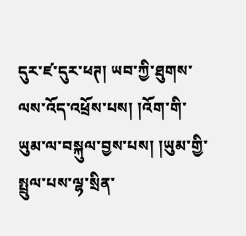དུར་ཛ་དུར་ཕཊ། ཡབ་ཀྱི་ཐུགས་ལས་འོད་འཕྲོས་པས། །འོག་གི་ཡུམ་ལ་བསྐུལ་བྱས་པས། །ཡུམ་གྱི་སྤྲུལ་པས་ལྷ་སྲིན་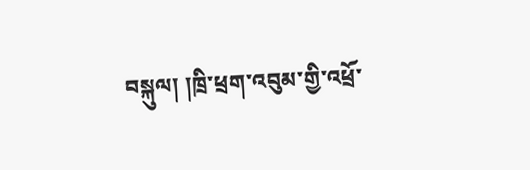བསྐུལ། །ཁྲི་ཕྲག་འབུམ་གྱི་འཕྲོ་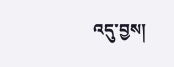འདུ་བྱས།